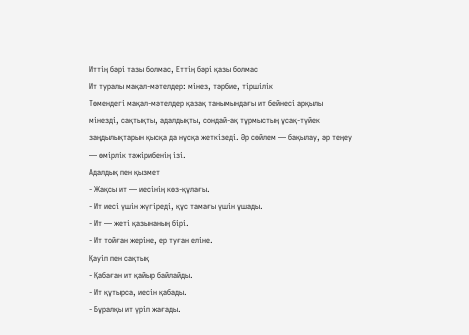Иттің бәрі тазы болмас, Еттің бәрі қазы болмас
Ит туралы мақал-мәтелдер: мінез, тәрбие, тіршілік
Төмендегі мақал-мәтелдер қазақ танымындағы ит бейнесі арқылы мінезді, сақтықты, адалдықты, сондай-ақ тұрмыстың ұсақ-түйек заңдылықтарын қысқа да нұсқа жеткізеді. Әр сөйлем — бақылау, әр теңеу — өмірлік тәжірибенің ізі.
Адалдық пен қызмет
- Жақсы ит — иесінің көз-құлағы.
- Ит иесі үшін жүгіреді, құс тамағы үшін ұшады.
- Ит — жеті қазынаның бірі.
- Ит тойған жеріне, ер туған еліне.
Қауіп пен сақтық
- Қабаған ит қайыр байлайды.
- Ит құтырса, иесін қабады.
- Бұралқы ит үріп жағады.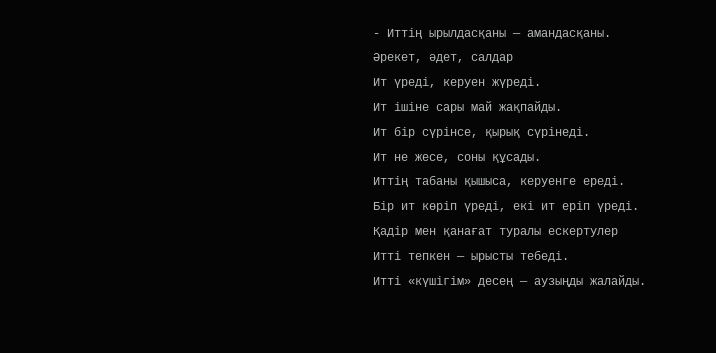- Иттің ырылдасқаны — амандасқаны.
Әрекет, әдет, салдар
Ит үреді, керуен жүреді.
Ит ішіне сары май жақпайды.
Ит бір сүрінсе, қырық сүрінеді.
Ит не жесе, соны құсады.
Иттің табаны қышыса, керуенге ереді.
Бір ит көріп үреді, екі ит еріп үреді.
Қадір мен қанағат туралы ескертулер
Итті тепкен — ырысты тебеді.
Итті «күшігім» десең — аузыңды жалайды.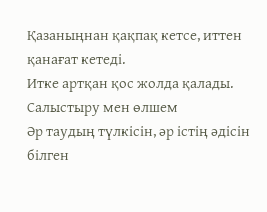Қазаныңнан қақпақ кетсе, иттен қанағат кетеді.
Итке артқан қос жолда қалады.
Салыстыру мен өлшем
Әр таудың түлкісін, әр істің әдісін білген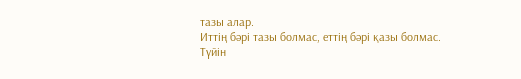тазы алар.
Иттің бәрі тазы болмас, еттің бәрі қазы болмас.
Түйін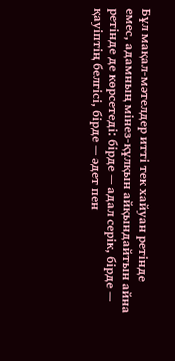Бұл мақал-мәтелдер итті тек хайуан ретінде емес, адамның мінез-құлқын айқындайтын айна ретінде де көрсетеді: бірде — адал серік, бірде — қауіптің белгісі, бірде — әдет пен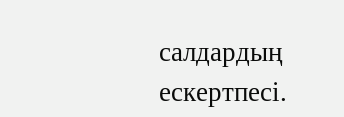салдардың ескертпесі.